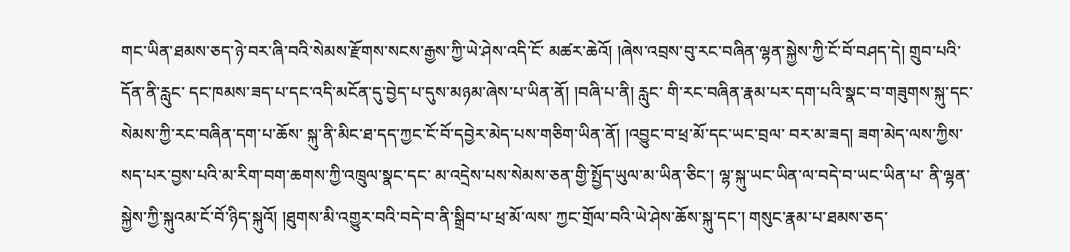གང་ཡིན་ཐམས་ཅད་ཉེ་བར་ཞི་བའི་སེམས་རྫོགས་སངས་རྒྱས་ཀྱི་ཡེ་ཤེས་འདི་ངོ་ མཚར་ཆེའོ། །ཞེས་འབྲས་བུ་རང་བཞིན་ལྷན་སྐྱེས་ཀྱི་ངོ་བོ་བཤད་དེ། གྲུབ་པའི་དོན་ནི་རླུང་ དང་ཁམས་ཟད་པ་དང་འདི་མངོན་དུ་བྱེད་པ་དུས་མཉམ་ཞེས་པ་ཡིན་ནོ། །བཞི་པ་ནི། རླུང་ གི་རང་བཞིན་རྣམ་པར་དག་པའི་སྣང་བ་གཟུགས་སྐུ་དང་སེམས་ཀྱི་རང་བཞིན་དག་པ་ཆོས་ སྐུ་ནི་མིང་ཐ་དད་ཀྱང་ངོ་བོ་དབྱེར་མེད་པས་གཅིག་ཡིན་ནོ། །འབྱུང་བ་ཕྲ་མོ་དང་ཡང་བྲལ་ བར་མ་ཟད། ཟག་མེད་ལས་ཀྱིས་སད་པར་བྱས་པའི་མ་རིག་བག་ཆགས་ཀྱི་འཁྲུལ་སྣང་དང་ མ་འདྲེས་པས་སེམས་ཅན་གྱི་སྤྱོད་ཡུལ་མ་ཡིན་ཅིང་། ལྷ་སྐུ་ཡང་ཡིན་ལ་བདེ་བ་ཡང་ཡིན་པ་ ནི་ལྷན་སྐྱེས་ཀྱི་སྐུའམ་ངོ་བོ་ཉིད་སྐུའོ། །ཐུགས་མི་འགྱུར་བའི་བདེ་བ་ནི་སྒྲིབ་པ་ཕྲ་མོ་ལས་ ཀྱང་གྲོལ་བའི་ཡེ་ཤེས་ཆོས་སྐུ་དང་། གསུང་རྣམ་པ་ཐམས་ཅད་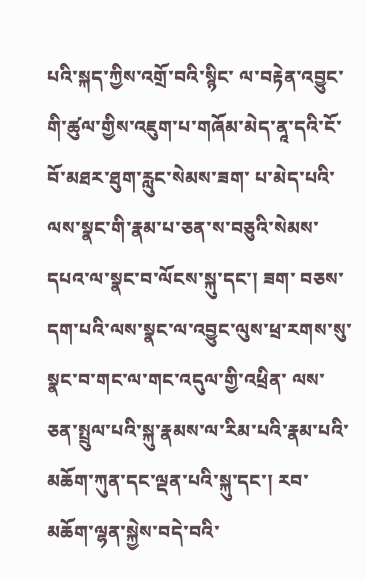པའི་སྐད་ཀྱིས་འགྲོ་བའི་སྙིང་ ལ་བརྟེན་འབྱུང་གི་ཚུལ་གྱིས་འཇུག་པ་གཞོམ་མེད་ནཱ་དའི་ངོ་བོ་མཐར་ཐུག་རླུང་སེམས་ཟག་ པ་མེད་པའི་ལས་སྣང་གི་རྣམ་པ་ཅན་ས་བཅུའི་སེམས་དཔའ་ལ་སྣང་བ་ལོངས་སྐུ་དང་། ཟག་ བཅས་དག་པའི་ལས་སྣང་ལ་འབྱུང་ལུས་ཕྲ་རགས་སུ་སྣང་བ་གང་ལ་གང་འདུལ་གྱི་འཕྲིན་ ལས་ཅན་སྤྲུལ་པའི་སྐུ་རྣམས་ལ་རིམ་པའི་རྣམ་པའི་མཆོག་ཀུན་དང་ལྡན་པའི་སྐུ་དང་། རབ་ མཆོག་ལྷན་སྐྱེས་བདེ་བའི་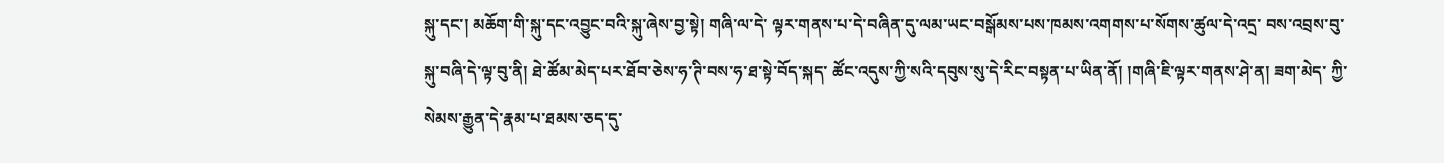སྐུ་དང་། མཆོག་གི་སྐུ་དང་འབྱུང་བའི་སྐུ་ཞེས་བྱ་སྟེ། གཞི་ལ་དེ་ ལྟར་གནས་པ་དེ་བཞིན་དུ་ལམ་ཡང་བསྒོམས་པས་ཁམས་འགགས་པ་སོགས་ཚུལ་དེ་འདྲ་ བས་འབྲས་བུ་སྐུ་བཞི་དེ་ལྟ་བུ་ནི། ཐེ་ཚོམ་མེད་པར་ཐོབ་ཅེས་ཧ་ཊི་བས་ཧ་ཐ་སྟེ་བོད་སྐད་ ཚོང་འདུས་ཀྱི་སའི་དབུས་སུ་དེ་རིང་བསྟན་པ་ཡིན་ནོ། །གཞི་ཇི་ལྟར་གནས་ཤེ་ན། ཟག་མེད་ ཀྱི་སེམས་རྒྱུན་དེ་རྣམ་པ་ཐམས་ཅད་དུ་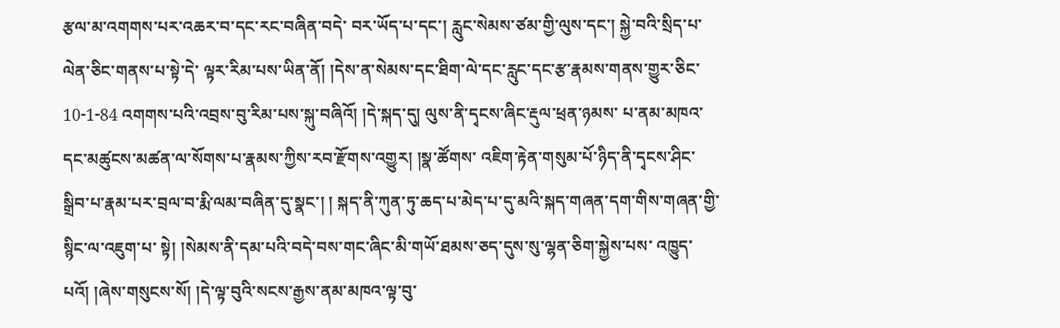རྩལ་མ་འགགས་པར་འཆར་བ་དང་རང་བཞིན་བདེ་ བར་ཡོད་པ་དང་། རླུང་སེམས་ཙམ་གྱི་ལུས་དང་། སྐྱེ་བའི་སྲིད་པ་ལེན་ཅིང་གནས་པ་སྟེ་དེ་ ལྟར་རིམ་པས་ཡིན་ནོ། །དེས་ན་སེམས་དང་ཐིག་ལེ་དང་རླུང་དང་རྩ་རྣམས་གནས་གྱུར་ཅིང་ 10-1-84 འགགས་པའི་འབྲས་བུ་རིམ་པས་སྐུ་བཞིའོ། །དེ་སྐད་དུ། ལུས་ནི་དྭངས་ཞིང་རྡུལ་ཕྲན་ཉམས་ པ་ནམ་མཁའ་དང་མཚུངས་མཚན་ལ་སོགས་པ་རྣམས་ཀྱིས་རབ་རྫོགས་འགྱུར། །སྣ་ཚོགས་ འཇིག་རྟེན་གསུམ་པོ་ཉིད་ནི་དྭངས་ཤིང་སྒྲིབ་པ་རྣམ་པར་བྲལ་བ་རྨི་ལམ་བཞིན་དུ་སྣང་། ། སྐད་ནི་ཀུན་ཏུ་ཆད་པ་མེད་པ་དུ་མའི་སྐད་གཞན་དག་གིས་གཞན་གྱི་སྙིང་ལ་འཇུག་པ་ སྟེ། །སེམས་ནི་དམ་པའི་བདེ་བས་གང་ཞིང་མི་གཡོ་ཐམས་ཅད་དུས་སུ་ལྷན་ཅིག་སྐྱེས་པས་ འཁྱུད་པའོ། །ཞེས་གསུངས་སོ། །དེ་ལྟ་བུའི་སངས་རྒྱས་ནམ་མཁའ་ལྟ་བུ་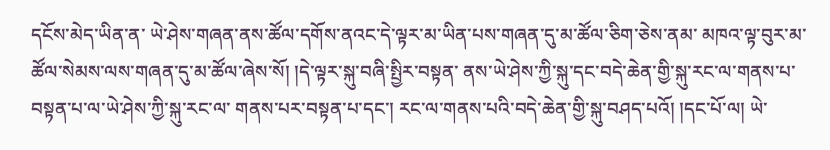དངོས་མེད་ཡིན་ན་ ཡེ་ཤེས་གཞན་ནས་ཚོལ་དགོས་ནའང་དེ་ལྟར་མ་ཡིན་པས་གཞན་དུ་མ་ཚོལ་ཅིག་ཅེས་ནམ་ མཁའ་ལྟ་བུར་མ་ཚོལ་སེམས་ལས་གཞན་དུ་མ་ཚོལ་ཞེས་སོ། །དེ་ལྟར་སྐུ་བཞི་སྤྱིར་བསྟན་ ནས་ཡེ་ཤེས་ཀྱི་སྐུ་དང་བདེ་ཆེན་གྱི་སྐུ་རང་ལ་གནས་པ་བསྟན་པ་ལ་ཡེ་ཤེས་ཀྱི་སྐུ་རང་ལ་ གནས་པར་བསྟན་པ་དང་། རང་ལ་གནས་པའི་བདེ་ཆེན་གྱི་སྐུ་བཤད་པའོ། །དང་པོ་ལ། ཡེ་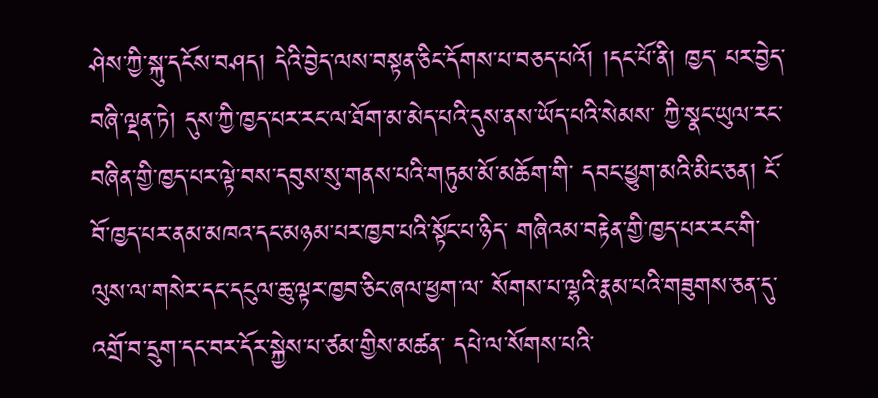ཤེས་ཀྱི་སྐུ་དངོས་བཤད། དེའི་བྱེད་ལས་བསྟན་ཅིང་དོགས་པ་བཅད་པའོ། །དང་པོ་ནི། ཁྱད་ པར་བྱེད་བཞི་ལྡན་ཏེ། དུས་ཀྱི་ཁྱད་པར་རང་ལ་ཐོག་མ་མེད་པའི་དུས་ནས་ཡོད་པའི་སེམས་ ཀྱི་སྣང་ཡུལ་རང་བཞིན་གྱི་ཁྱད་པར་ལྟེ་བས་དབུས་སུ་གནས་པའི་གཏུམ་མོ་མཆོག་གི་ དབང་ཕྱུག་མའི་མིང་ཅན། ངོ་བོ་ཁྱད་པར་ནམ་མཁའ་དང་མཉམ་པར་ཁྱབ་པའི་སྟོང་པ་ཉིད་ གཞིའམ་བརྟེན་གྱི་ཁྱད་པར་རང་གི་ལུས་ལ་གསེར་དང་དངུལ་ཆུ་ལྟར་ཁྱབ་ཅིང་ཞལ་ཕྱག་ལ་ སོགས་པ་ལྷའི་རྣམ་པའི་གཟུགས་ཅན་དུ་འགྲོ་བ་དྲུག་དང་བར་དོར་སྐྱེས་པ་ཙམ་གྱིས་མཚན་ དཔེ་ལ་སོགས་པའི་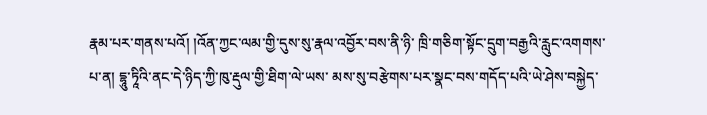རྣམ་པར་གནས་པའོ། །འོན་ཀྱང་ལམ་གྱི་དུས་སུ་རྣལ་འབྱོར་བས་ནི་ཉི་ ཁྲི་གཅིག་སྟོང་དྲུག་བརྒྱའི་རླུང་འགགས་པ་ན། དྷཱུ་ཏཱིའི་ནང་དེ་ཉིད་ཀྱི་ཁུ་རྡུལ་གྱི་ཐིག་ལེ་ཡས་ མས་སུ་བརྩེགས་པར་སྣང་བས་གདོད་པའི་ཡེ་ཤེས་བསྐྱེད་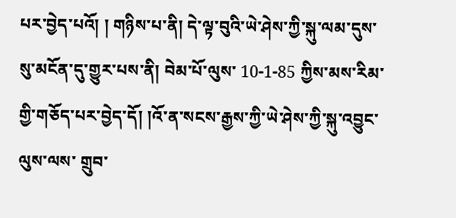པར་བྱེད་པའོ། ། གཉིས་པ་ནི། དེ་ལྟ་བུའི་ཡེ་ཤེས་ཀྱི་སྐུ་ལམ་དུས་སུ་མངོན་དུ་གྱུར་པས་ནི། བེམ་པོ་ལུས་ 10-1-85 ཀྱིས་མས་རིམ་གྱི་གཅོད་པར་བྱེད་དོ། །འོ་ན་སངས་རྒྱས་ཀྱི་ཡེ་ཤེས་ཀྱི་སྐུ་འབྱུང་ལུས་ལས་ གྲུབ་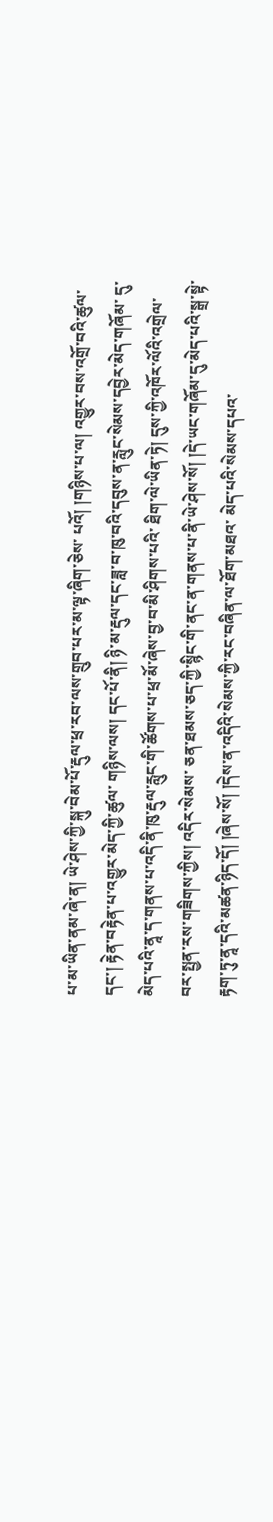པ་མ་ཡིན་ནམ་ཞེ་ན། ཡེ་ཤེས་ཀྱི་སྐུ་བེམ་པོ་རྡུལ་ཕྲ་རབ་ལས་གྲུབ་པར་མ་ལྟ་ཞིག་ཅེས་ པའོ། །གཉིས་པ་ལ། འགྱུར་བས་འགྲོ་བའི་ཚུལ་དང་། རྟེན་བརྟེན་པ་འགྱུར་མེད་ཀྱི་ཚུལ་ གཉིས་ལས། དང་པོ་ནི། ཉི་མ་རྡུལ་དང་ཟླ་བ་ཁུ་བའི་དབུས་ན་རླུང་སེམས་དབྱེར་མེད་གཞོམ་ དུ་མེད་པའི་ནཱ་ད་གནས་པ་འདི་ནི་ཁུ་རྡུལ་རླུང་གི་ཚོགས་པ་ཕྲ་མོ་ཞེས་བྱ་བ་མི་ཤིགས་པའི་ ཐིག་ལེ་ཡིན་ཏེ། དུས་ཀྱི་འཁོར་ལོའི་འགྲེལ་བར་སྤྱན་རས་གཟིགས་ཀྱིས། འདིར་སེམས་ ཅན་ཐམས་ཅད་ཀྱི་སྙིང་གི་ནང་ན་གནས་པ་ནི་ཡེ་ཤེས་སོ། །དེ་ཡང་གཞོམ་དུ་མེད་པའི་སྒྲ་སྟེ་ རྟག་ཏུ་ནཱ་དའི་མཚན་ཉིད་དོ། །ཞེས་སོ། །དེས་ན་འདིའི་སེམས་ཀྱི་རང་བཞིན་ལ་ཐོག་མཐའ་ མེད་པའི་སེམས་དཔའ་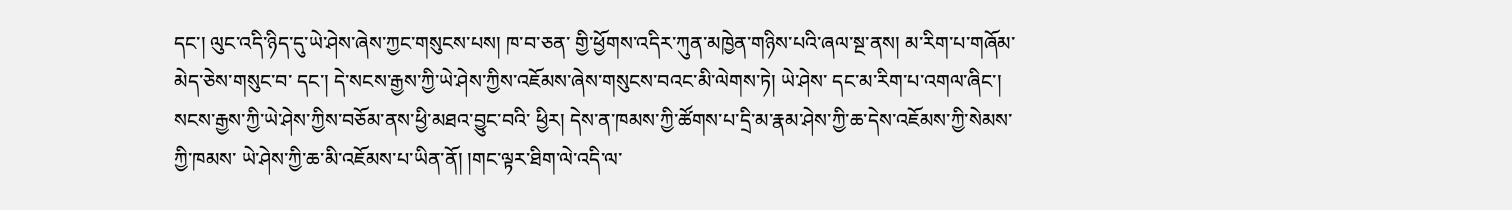དང་། ལུང་འདི་ཉིད་དུ་ཡེ་ཤེས་ཞེས་ཀྱང་གསུངས་པས། ཁ་བ་ཅན་ གྱི་ཕྱོགས་འདིར་ཀུན་མཁྱེན་གཉིས་པའི་ཞལ་སྔ་ནས། མ་རིག་པ་གཞོམ་མེད་ཅེས་གསུང་བ་ དང་། དེ་སངས་རྒྱས་ཀྱི་ཡེ་ཤེས་ཀྱིས་འཇོམས་ཞེས་གསུངས་བའང་མི་ལེགས་ཏེ། ཡེ་ཤེས་ དང་མ་རིག་པ་འགལ་ཞིང་། སངས་རྒྱས་ཀྱི་ཡེ་ཤེས་ཀྱིས་བཅོམ་ནས་ཕྱི་མཐའ་བྱུང་བའི་ ཕྱིར། དེས་ན་ཁམས་ཀྱི་ཚོགས་པ་དྲི་མ་རྣམ་ཤེས་ཀྱི་ཆ་དེས་འཇོམས་ཀྱི་སེམས་ཀྱི་ཁམས་ ཡེ་ཤེས་ཀྱི་ཆ་མི་འཇོམས་པ་ཡིན་ནོ། །གང་ལྟར་ཐིག་ལེ་འདི་ལ་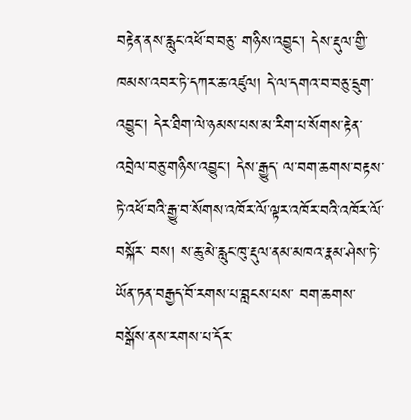བརྟེན་ནས་རླུང་འཕོ་བ་བཅུ་ གཉིས་འབྱུང་། དེས་རྡུལ་གྱི་ཁམས་འབར་ཏེ་དཀར་ཆ་འཛུལ། དེ་ལ་དགའ་བ་བཅུ་དྲུག་ འབྱུང་། དེར་ཐིག་ལེ་ཉམས་པས་མ་རིག་པ་སོགས་རྟེན་འབྲེལ་བཅུ་གཉིས་འབྱུང་། དེས་རྒྱུད་ ལ་བག་ཆགས་བརྟས་ཏེ་འཕོ་བའི་རྒྱུ་བ་སོགས་འཁོར་ལོ་ལྟར་འཁོར་བའི་འཁོར་ལོ་བསྐོར་ བས། ས་ཆུ་མེ་རླུང་ཁུ་རྡུལ་ནམ་མཁའ་རྣམ་ཤེས་ཏེ་ཡོན་ཏན་བརྒྱད་བོ་རགས་པ་བླངས་པས་ བག་ཆགས་བསྒོས་ནས་རགས་པ་དོར་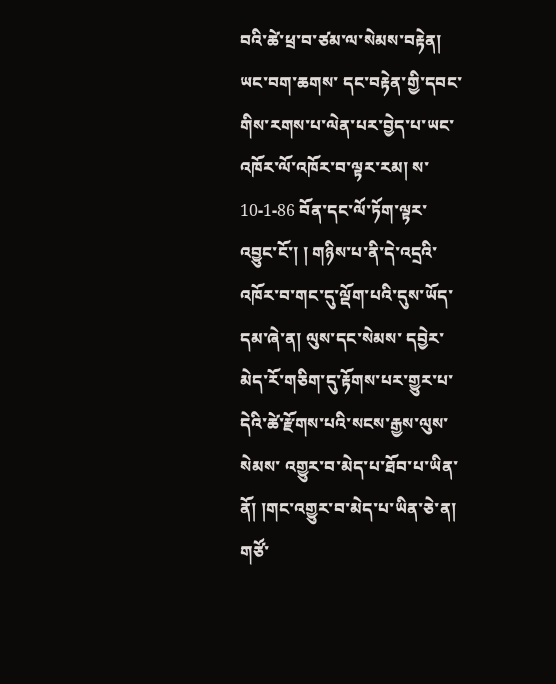བའི་ཚེ་ཕྲ་བ་ཙམ་ལ་སེམས་བརྟེན། ཡང་བག་ཆགས་ དང་བརྟེན་གྱི་དབང་གིས་རགས་པ་ལེན་པར་བྱེད་པ་ཡང་འཁོར་ལོ་འཁོར་བ་ལྟར་རམ། ས་ 10-1-86 བོན་དང་ལོ་ཏོག་ལྟར་འབྱུང་ངོ་། ། གཉིས་པ་ནི་དེ་འདྲའི་འཁོར་བ་གང་དུ་ལྡོག་པའི་དུས་ཡོད་དམ་ཞེ་ན། ལུས་དང་སེམས་ དབྱེར་མེད་རོ་གཅིག་དུ་རྟོགས་པར་གྱུར་པ་དེའི་ཚེ་རྫོགས་པའི་སངས་རྒྱས་ལུས་སེམས་ འགྱུར་བ་མེད་པ་ཐོབ་པ་ཡིན་ནོ། །གང་འགྱུར་བ་མེད་པ་ཡིན་ཅེ་ན། གཙོ་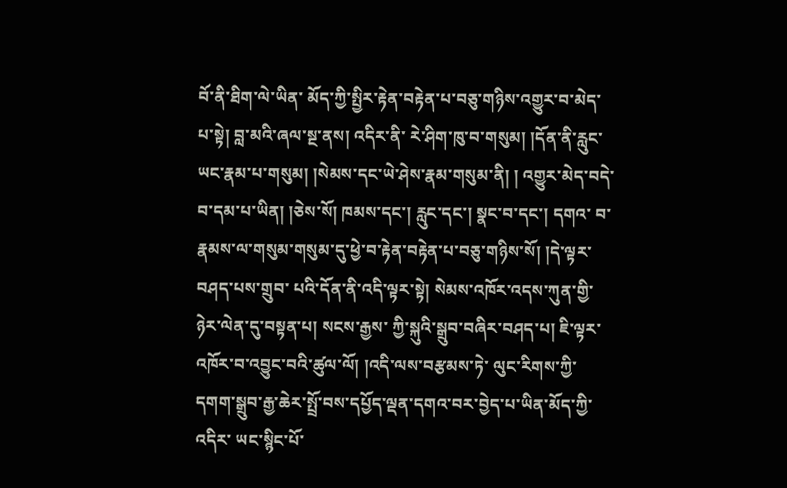བོ་ནི་ཐིག་ལེ་ཡིན་ མོད་ཀྱི་སྤྱིར་རྟེན་བརྟེན་པ་བཅུ་གཉིས་འགྱུར་བ་མེད་པ་སྟེ། བླ་མའི་ཞལ་སྔ་ནས། འདིར་ནི་ རེ་ཤིག་ཁུ་བ་གསུམ། །དོན་ནི་རླུང་ཡང་རྣམ་པ་གསུམ། །སེམས་དང་ཡེ་ཤེས་རྣམ་གསུམ་ནི། ། འགྱུར་མེད་བདེ་བ་དམ་པ་ཡིན། །ཅེས་སོ། ཁམས་དང་། རླུང་དང་། སྣང་བ་དང་། དགའ་ བ་རྣམས་ལ་གསུམ་གསུམ་དུ་ཕྱེ་བ་རྟེན་བརྟེན་པ་བཅུ་གཉིས་སོ། །དེ་ལྟར་བཤད་པས་གྲུབ་ པའི་དོན་ནི་འདི་ལྟར་སྟེ། སེམས་འཁོར་འདས་ཀུན་གྱི་ཉེར་ལེན་དུ་བསྟན་པ། སངས་རྒྱས་ ཀྱི་སྐུའི་སྒྲུབ་བཞིར་བཤད་པ། ཇི་ལྟར་འཁོར་བ་འབྱུང་བའི་ཚུལ་ལོ། །འདི་ལས་བརྩམས་ཏེ་ ལུང་རིགས་ཀྱི་དགག་སྒྲུབ་རྒྱ་ཆེར་སྤྲོ་བས་དཔྱོད་ལྡན་དགའ་བར་བྱེད་པ་ཡིན་མོད་ཀྱི་འདིར་ ཡང་སྙིང་པོ་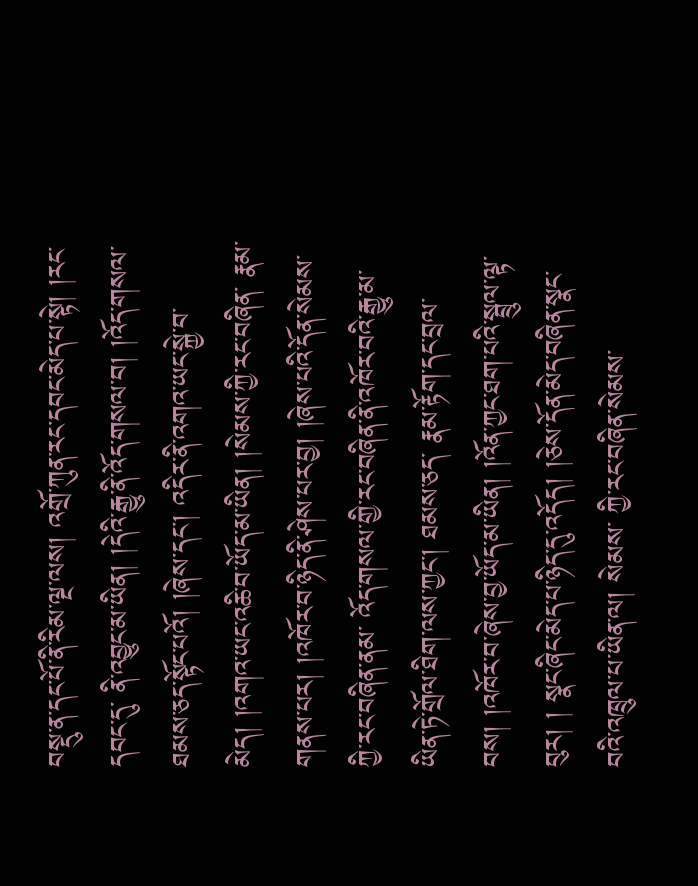བསྡུ་ན་དང་པོ་ནི་རིམ་ལྔ་ལས། འགྲོ་ཀུན་རང་དབང་མེད་པ་སྟེ། །རང་དབང་དུ་ ནི་འབྱུང་མ་ཡིན། །དེའི་རྒྱུ་ནི་འོད་གསལ་བ། །འོད་གསལ་ཐམས་ཅད་སྟོང་པའོ། །ཞེས་དང་། འདིར་ནི་འགའ་ཡང་སྐྱེ་བ་མེད། །འགའ་ཡང་འཆི་བ་ཡོད་མ་ཡིན། །སེམས་ཀྱི་རང་བཞིན་ རྣམ་གནས་པར། །འཁོར་བ་ཉིད་ནི་ཤེས་པར་བྱ། །ཞེས་པའི་དོན་སེམས་ཀྱི་རང་བཞིན་ནམ་ འོད་གསལ་གྱི་རང་བཞིན་ནི་འཁོར་བའི་རྒྱུ་མ་ཡིན་ཏེ་གྲོལ་ཐིག་ལས་ཀྱང་། ཐམས་ཅད་ རྣམ་རྟོག་དང་བྲལ་བས། །འཁོར་བ་ཞེས་བྱ་ཡོད་མ་ཡིན། །འོན་ཀྱང་ཐག་པའི་སྦྲུལ་ལྟ་བུར། ། སྣང་ཞིང་མེད་པ་ཉིད་དུ་འདོད། །ཅེས་དོན་མེད་བཞིན་སྣང་བའི་འཁྲུལ་པ་ཡིན་ལ། སེམས་ ཀྱི་རང་བཞིན་སེམས་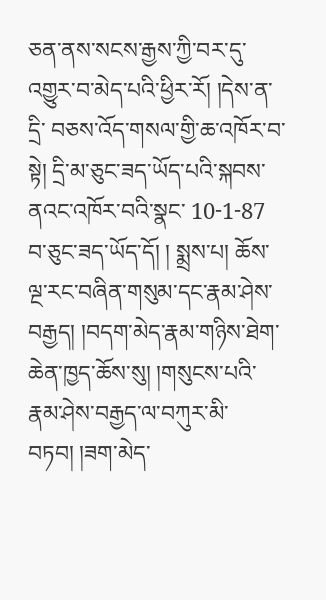ཅན་ནས་སངས་རྒྱས་ཀྱི་བར་དུ་འགྱུར་བ་མེད་པའི་ཕྱིར་རོ། །དེས་ན་དྲི་ བཅས་འོད་གསལ་གྱི་ཆ་འཁོར་བ་སྟེ། དྲི་མ་ཅུང་ཟད་ཡོད་པའི་སྐབས་ནའང་འཁོར་བའི་སྣང་ 10-1-87 བ་ཅུང་ཟད་ཡོད་དོ། ། སྨྲས་པ། ཆོས་ལྔ་རང་བཞིན་གསུམ་དང་རྣམ་ཤེས་བརྒྱད། །བདག་མེད་རྣམ་གཉིས་ཐེག་ ཆེན་ཁྱད་ཆོས་སུ། །གསུངས་པའི་རྣམ་ཤེས་བརྒྱད་ལ་བཀུར་མི་བཏབ། །ཟག་མེད་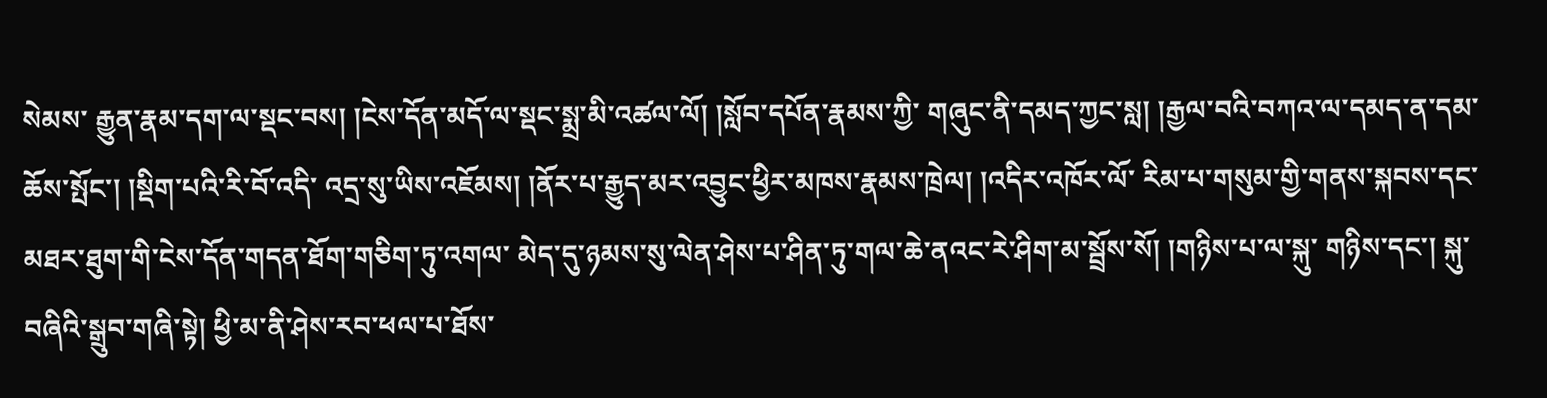སེམས་ རྒྱུན་རྣམ་དག་ལ་སྡང་བས། །ངེས་དོན་མདོ་ལ་སྡང་སྨྲ་མི་འཚལ་ལོ། །སློབ་དཔོན་རྣམས་ཀྱི་ གཞུང་ནི་དམད་ཀྱང་སླ། །རྒྱལ་བའི་བཀའ་ལ་དམད་ན་དམ་ཆོས་སྤོང་། །སྡིག་པའི་རི་བོ་འདི་ འདྲ་སུ་ཡིས་འཇོམས། །ནོར་པ་རྒྱུད་མར་འབྱུང་ཕྱིར་མཁས་རྣམས་ཁྲེལ། །འདིར་འཁོར་ལོ་ རིམ་པ་གསུམ་གྱི་གནས་སྐབས་དང་མཐར་ཐུག་གི་ངེས་དོན་གདན་ཐོག་གཅིག་ཏུ་འགལ་ མེད་དུ་ཉམས་སུ་ལེན་ཤེས་པ་ཤིན་ཏུ་གལ་ཆེ་ནའང་རེ་ཤིག་མ་སྦྲོས་སོ། །གཉིས་པ་ལ་སྐུ་ གཉིས་དང་། སྐུ་བཞིའི་སྒྲུབ་གཞི་སྟེ། ཕྱི་མ་ནི་ཤེས་རབ་ཕལ་པ་ཐོས་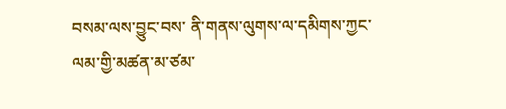བསམ་ལས་བྱུང་བས་ ནི་གནས་ལུགས་ལ་དམིགས་ཀྱང་ལམ་གྱི་མཚན་མ་ཙམ་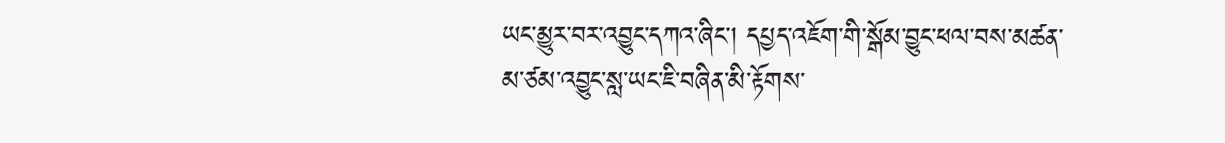ཡང་མྱུར་བར་འབྱུང་དཀའ་ཞིང་། དཔྱད་འཇོག་གི་སྒོམ་བྱུང་ཕལ་བས་མཚན་མ་ཙམ་འབྱུང་སླ་ཡང་ཇི་བཞིན་མི་རྟོགས་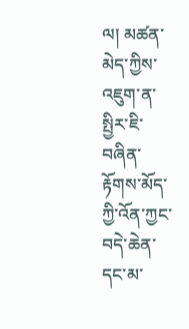ལ། མཚན་མེད་ཀྱིས་འཇུག་ན་སྤྱིར་ཇི་བཞིན་རྟོགས་མོད་ཀྱི་འོན་ཀྱང་བདེ་ཆེན་དང་མ་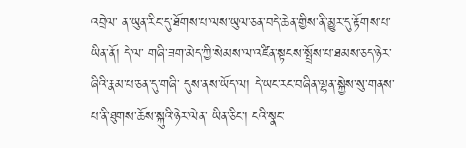འབྲེལ་ ན་ཡུན་རིང་དུ་ཐོགས་པ་ལས་ཡུལ་ཅན་བདེ་ཆེན་གྱིས་ནི་མྱུར་དུ་རྟོགས་པ་ཡིན་ནོ། དེ་ལ་ གཞི་ཟག་མེད་ཀྱི་སེམས་ལ་འཛིན་སྟངས་སྤྲོས་པ་ཐམས་ཅད་ཉེར་ཞིའི་རྣམ་པ་ཅན་དུ་གཞི་ དུས་ནས་ཡོད་ལ། དེ་ཡང་རང་བཞིན་ལྷན་སྐྱེས་སུ་གནས་པ་ནི་ཐུགས་ཆོས་སྐུའི་ཉེར་ལེན་ ཡིན་ཅིང་། ངའི་སྣང་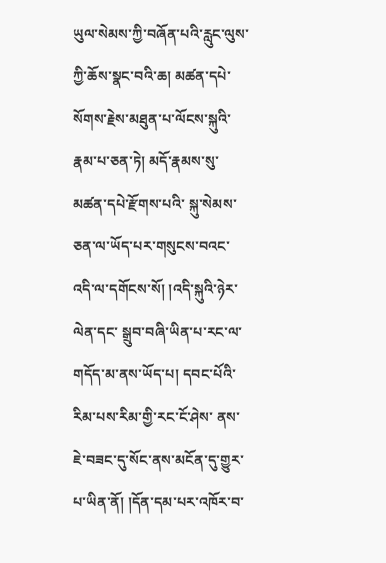ཡུལ་སེམས་ཀྱི་བཞོན་པའི་རླུང་ལུས་ཀྱི་ཆོས་སྣང་བའི་ཆ། མཚན་དཔེ་ སོགས་རྗེས་མཐུན་པ་ལོངས་སྐུའི་རྣམ་པ་ཅན་ཏེ། མདོ་རྣམས་སུ་མཚན་དཔེ་རྫོགས་པའི་ སྐུ་སེམས་ཅན་ལ་ཡོད་པར་གསུངས་བའང་འདི་ལ་དགོངས་སོ། །འདི་སྐུའི་ཉེར་ལེན་དང་ སྒྲུབ་བཞི་ཡིན་པ་རང་ལ་གདོད་མ་ནས་ཡོད་པ། དབང་པོའི་རིམ་པས་རིམ་གྱི་རང་ངོ་ཤེས་ ནས་ཇེ་བཟང་དུ་སོང་ནས་མངོན་དུ་གྱུར་པ་ཡིན་ནོ། །དོན་དམ་པར་འཁོར་བ་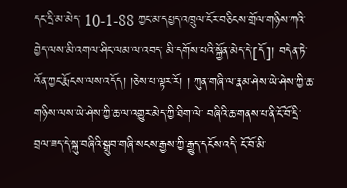དང་དྲི་མ་མེད་ 10-1-88 ཀྱང་མ་དཔྱད་འཁྲུལ་ངོར་བཅིངས་གྲོལ་གཉིས་ཀའི་བྱེད་ལས་མི་འགལ་ཤིང་ལམ་ལ་འབད་ མི་དགོས་པའི་སྐྱོན་མེད་དེ་[དོ]། བདེན་ཏེ་འོན་ཀྱང་རྨོངས་ལས་འདོད། །ཅེས་པ་ལྟར་རོ། ། ཀུན་གཞི་ལ་རྣམ་ཤེས་ཡེ་ཤེས་ཀྱི་ཆ་གཉིས་ལས་ཡེ་ཤེས་ཀྱི་ཆ་ལ་འགྱུར་མེད་ཀྱི་ཐིག་ལེ་ བཞིའི་ཆ་གནས་པ་ནི་ངོ་བོ་དྲི་བྲལ་ཟད་དེ་སྐུ་བཞིའི་སྒྲུབ་གཞི་སངས་རྒྱས་ཀྱི་རྒྱུད་དངོས་འདི་ ངོ་བོ་མི་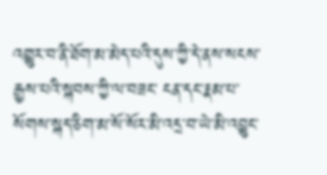འགྱུར་བ་ནི་ཐོག་མ་མེད་པའི་དུས་ཀྱི་དེ་ནས་སངས་རྒྱས་པའི་སྐབས་ཀྱི་ལ་བཟང་ ངན་དང་རྣམ་པ་སོགས་སྐད་ཅིག་མ་སོ་སོར་མི་འདྲ་བ་ཡེ་མི་འབྱུང་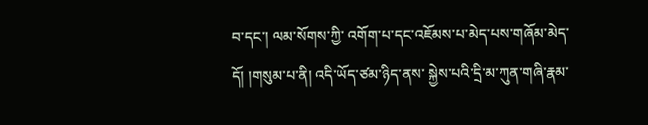བ་དང་། ལམ་སོགས་ཀྱི་ འགོག་པ་དང་འཇོམས་པ་མེད་པས་གཞོམ་མེད་དོ། །གསུམ་པ་ནི། འདི་ཡོད་ཙམ་ཉིད་ནས་ སྐྱེས་པའི་དྲི་མ་ཀུན་གཞི་རྣམ་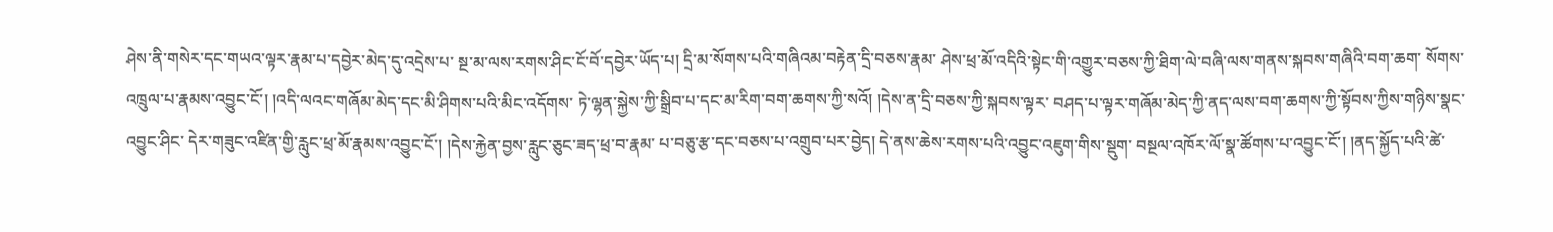ཤེས་ནི་གསེར་དང་གཡའ་ལྟར་རྣམ་པ་དབྱེར་མེད་དུ་འདྲེས་པ་ སྔ་མ་ལས་རགས་ཤིང་ངོ་བོ་དབྱེར་ཡོད་པ། དྲི་མ་སོགས་པའི་གཞིའམ་བརྟེན་དྲི་བཅས་རྣམ་ ཤེས་ཕྲ་མོ་འདིའི་སྟེང་གི་འགྱུར་བཅས་ཀྱི་ཐིག་ལེ་བཞི་ལས་གནས་སྐབས་གཞིའི་བག་ཆག་ སོགས་འཁྲུལ་པ་རྣམས་འབྱུང་ངོ་། །འདི་ལའང་གཞོམ་མེད་དང་མི་ཤིགས་པའི་མིང་འདོགས་ ཏེ་ལྷན་སྐྱེས་ཀྱི་སྒྲིབ་པ་དང་མ་རིག་བག་ཆགས་ཀྱི་སའོ། །དེས་ན་དྲི་བཅས་ཀྱི་སྐབས་ལྟར་ བཤད་པ་ལྟར་གཞོམ་མེད་ཀྱི་ནད་ལས་བག་ཆགས་ཀྱི་སྟོབས་ཀྱིས་གཉིས་སྣང་འབྱུང་ཤིང་ དེར་གཟུང་འཛིན་གྱི་རླུང་ཕྲ་མོ་རྣམས་འབྱུང་ངོ་། །དེས་རྐྱེན་བྱས་རླུང་ཅུང་ཟད་ཕྲ་བ་རྣམ་ པ་བཅུ་རྩ་དང་བཅས་པ་འགྲུབ་པར་བྱེད། དེ་ནས་ཆེས་རགས་པའི་འབྱུང་འཇུག་གིས་སྡུག་ བསྔལ་འཁོར་ལོ་སྣ་ཚོགས་པ་འབྱུང་ངོ་། །ནད་སྐྱོད་པའི་ཚེ་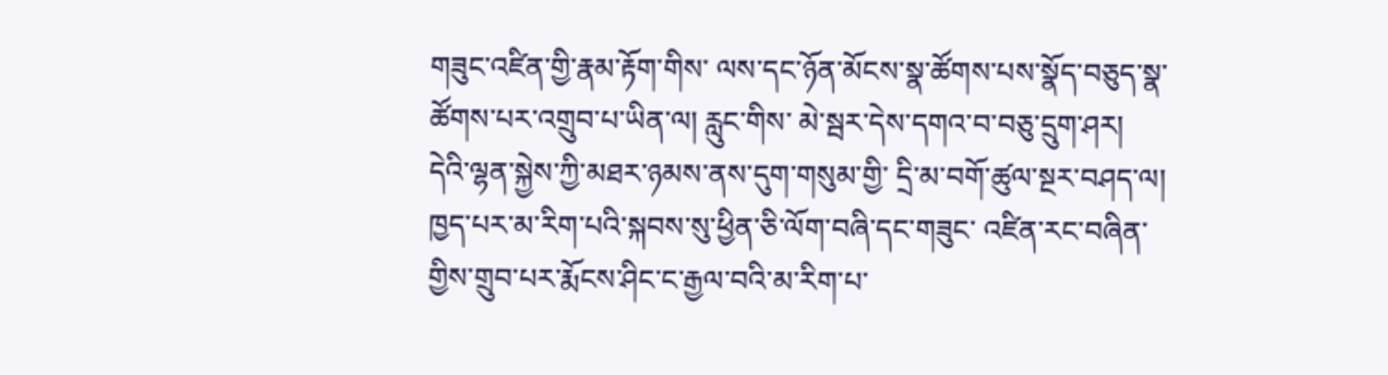གཟུང་འཛིན་གྱི་རྣམ་རྟོག་གིས་ ལས་དང་ཉོན་མོངས་སྣ་ཚོགས་པས་སྣོད་བཅུད་སྣ་ཚོགས་པར་འགྲུབ་པ་ཡིན་ལ། རླུང་གིས་ མེ་སྦར་དེས་དགའ་བ་བཅུ་དྲུག་ཤར། དེའི་ལྷན་སྐྱེས་ཀྱི་མཐར་ཉམས་ནས་དུག་གསུམ་གྱི་ དྲི་མ་བགོ་ཚུལ་སྔར་བཤད་ལ། ཁྱད་པར་མ་རིག་པའི་སྐབས་སུ་ཕྱིན་ཅི་ལོག་བཞི་དང་གཟུང་ འཛིན་རང་བཞིན་གྱིས་གྲུབ་པར་རྨོངས་ཤིང་ང་རྒྱལ་བའི་མ་རིག་པ་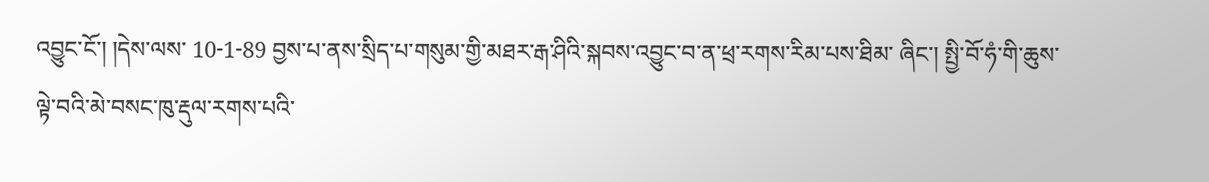འབྱུང་ངོ་། །དེས་ལས་ 10-1-89 བྱས་པ་ནས་སྲིད་པ་གསུམ་གྱི་མཐར་རྒ་ཤིའི་སྐབས་འབྱུང་བ་ན་ཕྲ་རགས་རིམ་པས་ཐིམ་ ཞིང་། སྤྱི་བོ་ཧཾ་གི་ཆུས་ལྟེ་བའི་མེ་བསང་ཁུ་རྡུལ་རགས་པའི་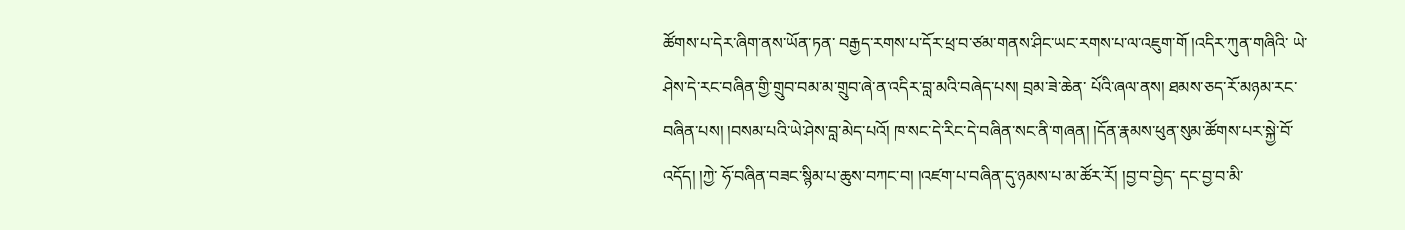ཚོགས་པ་དེར་ཞིག་ནས་ཡོན་ཏན་ བརྒྱད་རགས་པ་དོར་ཕྲ་བ་ཙམ་གནས་ཤིང་ཡང་རགས་པ་ལ་འཇུག་གོ །འདིར་ཀུན་གཞིའི་ ཡེ་ཤེས་དེ་རང་བཞིན་གྱི་གྲུབ་བམ་མ་གྲུབ་ཞེ་ན་འདིར་བླ་མའི་བཞེད་པས། བྲམ་ཟེ་ཆེན་ པོའི་ཞལ་ནས། ཐམས་ཅད་རོ་མཉམ་རང་བཞིན་པས། །བསམ་པའི་ཡེ་ཤེས་བླ་མེད་པའོ། ཁ་སང་དེ་རིང་དེ་བཞིན་སང་ནི་གཞན། །དོན་རྣམས་ཕུན་སུམ་ཚོགས་པར་སྐྱེ་བོ་འདོད། །ཀྱེ་ ཧོ་བཞིན་བཟང་སྙིམ་པ་ཆུས་བཀང་བ། །འཛག་པ་བཞིན་དུ་ཉམས་པ་མ་ཚོར་རོ། །བྱ་བ་བྱེད་ དང་བྱ་བ་མི་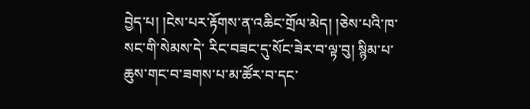བྱེད་པ། །ངེས་པར་རྟོགས་ན་འཆིང་གྲོལ་མེད། །ཅེས་པའི་ཁ་སང་གི་སེམས་དེ་ རིང་བཟང་དུ་སོང་ཟེར་བ་ལྟ་བུ། སྙིམ་པ་ཆུས་གང་བ་ཟགས་པ་མ་ཚོར་བ་དང་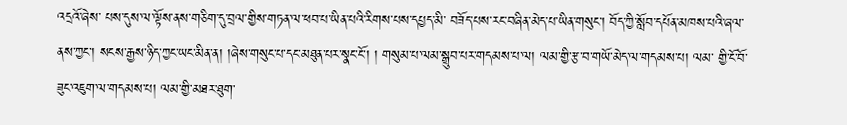འདྲའོ་ཞེས་ པས་དུས་ལ་ལྟོས་ནས་གཅིག་དུ་བྲལ་གྱིས་གཏན་ལ་ཕབ་པ་ཡིན་པའི་རིགས་པས་དཔྱད་མི་ བཟོད་པས་རང་བཞིན་མེད་པ་ཡིན་གསུང་། བོད་ཀྱི་སློབ་དཔོན་མཁས་པའི་ཞལ་ནས་ཀྱང་། སངས་རྒྱས་ཉིད་ཀྱང་ཡང་མིན་ན། །ཞེས་གསུང་པ་དང་མཐུན་པར་སྣང་ངོ་། ། གསུམ་པ་ལམ་སྒྲུབ་པར་གདམས་པ་ལ། ལམ་གྱི་རྩ་བ་གཡོ་མེད་ལ་གདམས་པ། ལམ་ གྱི་ངོ་བོ་ཟུང་འཇུག་ལ་གདམས་པ། ལམ་གྱི་མཐར་ཐུག་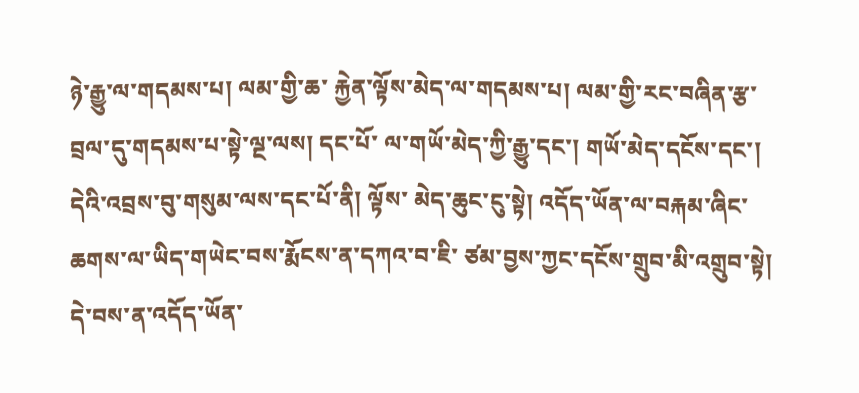ཉེ་རྒྱུ་ལ་གདམས་པ། ལམ་གྱི་ཆ་ རྐྱེན་ལྟོས་མེད་ལ་གདམས་པ། ལམ་གྱི་རང་བཞིན་རྩ་བྲལ་དུ་གདམས་པ་སྟེ་ལྔ་ལས། དང་པོ་ ལ་གཡོ་མེད་ཀྱི་རྒྱུ་དང་། གཡོ་མེད་དངོས་དང་། དེའི་འབྲས་བུ་གསུམ་ལས་དང་པོ་ནི། ལྟོས་ མེད་ཆུང་ངུ་སྟེ། འདོད་ཡོན་ལ་བརྐམ་ཞིང་ཆགས་ལ་ཡིད་གཡེང་བས་རྨོངས་ན་དཀའ་བ་ཇི་ ཙམ་བྱས་ཀྱང་དངོས་གྲུབ་མི་འགྲུབ་སྟེ། དེ་བས་ན་འདོད་ཡོན་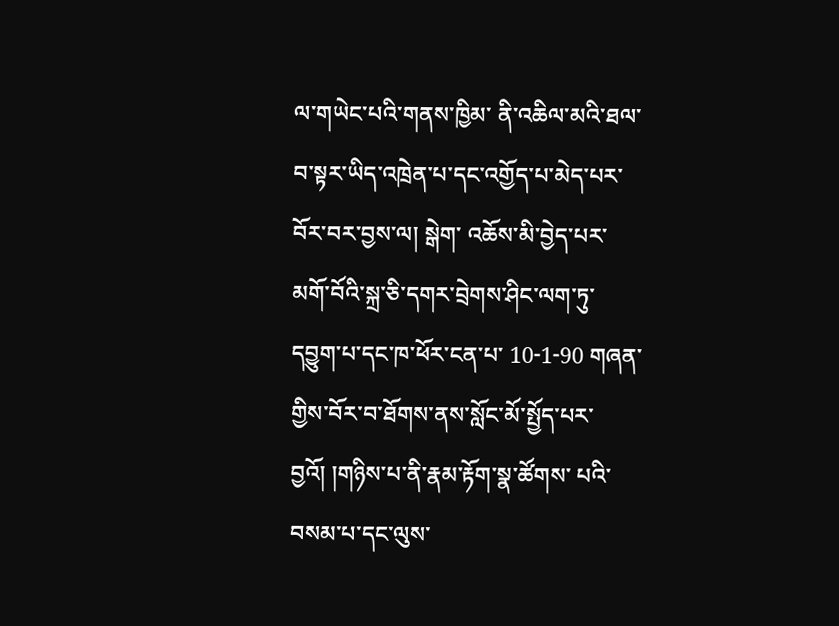ལ་གཡེང་པའི་གནས་ཁྱིམ་ ནི་འཆིལ་མའི་ཐལ་བ་སྟར་ཡིད་འཁྲེན་པ་དང་འགྱོད་པ་མེད་པར་བོར་བར་བྱས་ལ། སྒེག་ འཆོས་མི་བྱེད་པར་མགོ་བོའི་སྐྲ་ཅི་དགར་བྲེགས་ཤིང་ལག་ཏུ་དབྱུག་པ་དང་ཁ་ཕོར་ངན་པ་ 10-1-90 གཞན་གྱིས་བོར་བ་ཐོགས་ནས་སློང་མོ་སྤྱོད་པར་བྱའོ། །གཉིས་པ་ནི་རྣམ་རྟོག་སྣ་ཚོགས་ པའི་བསམ་པ་དང་ལུས་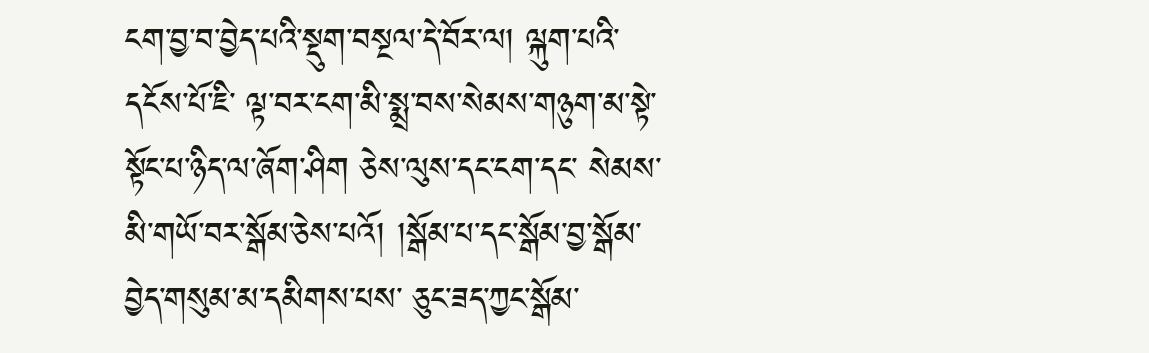ངག་བྱ་བ་བྱེད་པའི་སྡུག་བསྔལ་དེ་བོར་ལ། ལྐུག་པའི་དངོས་པོ་ཇི་ ལྟ་བར་ངག་མི་སྨྲ་བས་སེམས་གཉུག་མ་སྟེ་སྟོང་པ་ཉིད་ལ་ཞོག་ཤིག ཅེས་ལུས་དང་ངག་དང་ སེམས་མི་གཡོ་བར་སྒོམ་ཅེས་པའོ། །སྒོམ་པ་དང་སྒོམ་བྱ་སྒོམ་བྱེད་གསུམ་མ་དམིགས་པས་ ཅུང་ཟད་ཀྱང་སྒོམ་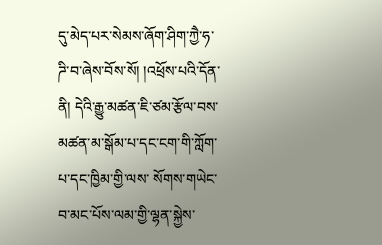དུ་མེད་པར་སེམས་ཞོག་ཤིག་ཀྱཻ་ཧ་ཌི་བ་ཞེས་བོས་སོ། །འཕྲོས་པའི་དོན་ ནི། དེའི་རྒྱུ་མཚན་ཇི་ཙམ་རྩོལ་བས་མཚན་མ་སྒོམ་པ་དང་ངག་གི་ཀློག་པ་དང་ཁྱིམ་གྱི་ལས་ སོགས་གཡེང་བ་མང་པོས་ལམ་གྱི་ལྷན་སྐྱེས་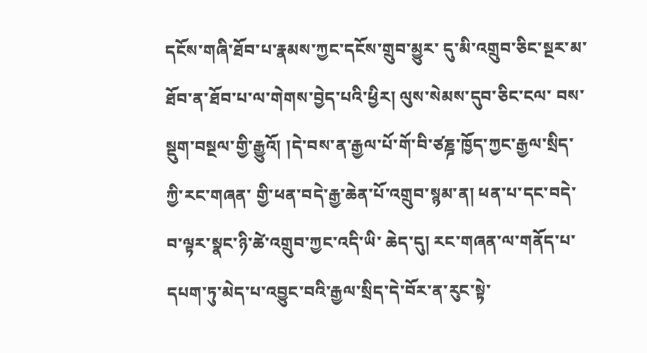དངོས་གཞི་ཐོབ་པ་རྣམས་ཀྱང་དངོས་གྲུབ་མྱུར་ དུ་མི་འགྲུབ་ཅིང་སྔར་མ་ཐོབ་ན་ཐོབ་པ་ལ་གེགས་བྱེད་པའི་ཕྱིར། ལུས་སེམས་དུབ་ཅིང་ངལ་ བས་སྡུག་བསྔལ་གྱི་རྒྱུའོ། །དེ་བས་ན་རྒྱལ་པོ་གོ་བི་ཙཎྜ་ཁྱོད་ཀྱང་རྒྱལ་སྲིད་ཀྱི་རང་གཞན་ གྱི་ཕན་བདེ་རྒྱ་ཆེན་པོ་འགྲུབ་སྙམ་ན། ཕན་པ་དང་བདེ་བ་ལྟར་སྣང་ཉི་ཚེ་འགྲུབ་ཀྱང་འདི་ཡི་ ཆེད་དུ། རང་གཞན་ལ་གནོད་པ་དཔག་ཏུ་མེད་པ་འབྱུང་བའི་རྒྱལ་སྲིད་དེ་བོར་ན་རུང་སྟེ་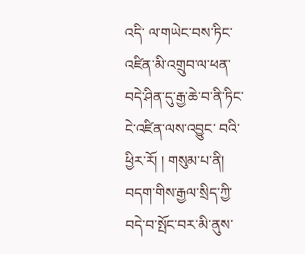འདི་ ལ་གཡེང་བས་ཏིང་འཛིན་མི་འགྲུབ་ལ་ཕན་བདེ་ཤིན་དུ་རྒྱ་ཆེ་བ་ནི་ཏིང་ངེ་འཛིན་ལས་འབྱུང་ བའི་ཕྱིར་རོ། ། གསུམ་པ་ནི། བདག་གིས་རྒྱལ་སྲིད་ཀྱི་བདེ་བ་སྤོང་བར་མི་ནུས་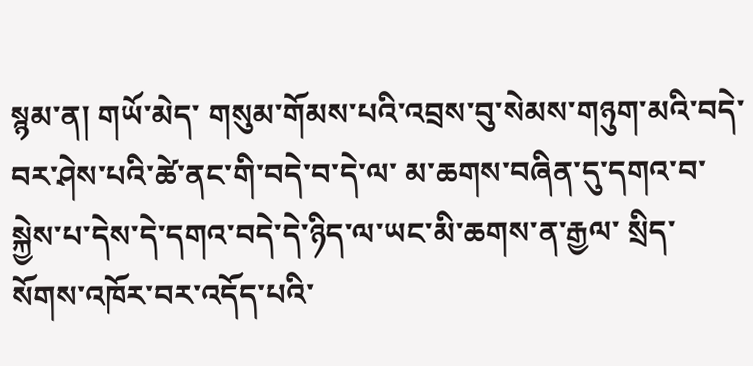སྙམ་ན། གཡོ་མེད་ གསུམ་གོམས་པའི་འབྲས་བུ་སེམས་གཉུག་མའི་བདེ་བར་ཤེས་པའི་ཚེ་ནང་གི་བདེ་བ་དེ་ལ་ མ་ཆགས་བཞིན་དུ་དགའ་བ་སྐྱེས་པ་དེས་དེ་དགའ་བདེ་དེ་ཉིད་ལ་ཡང་མི་ཆགས་ན་རྒྱལ་ སྲིད་སོགས་འཁོར་བར་འདོད་པའི་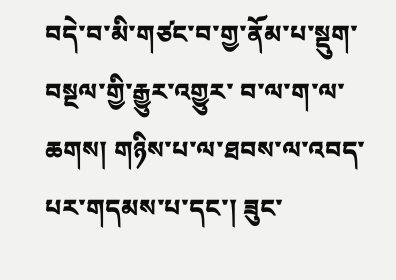བདེ་བ་མི་གཙང་བ་གྱ་ནོམ་པ་སྡུག་བསྔལ་གྱི་རྒྱུར་འགྱུར་ བ་ལ་ག་ལ་ཆགས། གཉིས་པ་ལ་ཐབས་ལ་འབད་པར་གདམས་པ་དང་། ཟུང་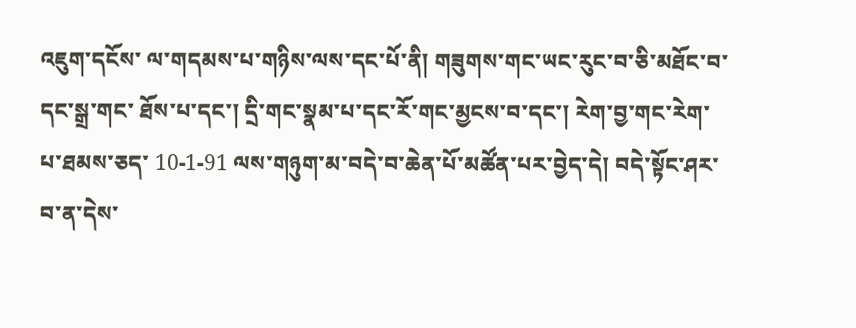འཇུག་དངོས་ ལ་གདམས་པ་གཉིས་ལས་དང་པོ་ནི། གཟུགས་གང་ཡང་རུང་བ་ཅི་མཐོང་བ་དང་སྒྲ་གང་ ཐོས་པ་དང་། དྲི་གང་སྣམ་པ་དང་རོ་གང་མྱངས་བ་དང་། རེག་བྱ་གང་རེག་པ་ཐམས་ཅད་ 10-1-91 ལས་གཉུག་མ་བདེ་བ་ཆེན་པོ་མཚོན་པར་བྱེད་དེ། བདེ་སྟོང་ཤར་བ་ན་དེས་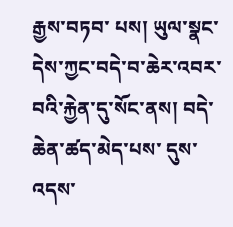རྒྱས་བཏབ་ པས། ཡུལ་སྣང་དེས་ཀྱང་བདེ་བ་ཆེར་འབར་བའི་རྐྱེན་དུ་སོང་ནས། བདེ་ཆེན་ཚད་མེད་པས་ དུས་འདས་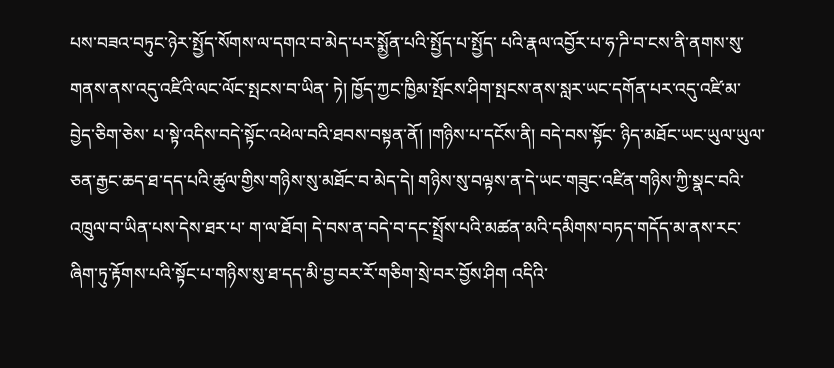པས་བཟའ་བཏུང་ཉེར་སྤྱོད་སོགས་ལ་དགའ་བ་མེད་པར་སྨྱོན་པའི་སྤྱོད་པ་སྤྱོད་ པའི་རྣལ་འབྱོར་པ་ཧ་ཌི་བ་ངས་ནི་ནགས་སུ་གནས་ནས་འདུ་འཛིའི་ལང་ལོང་སྤངས་བ་ཡིན་ ཏེ། ཁྱོད་ཀྱང་ཁྱིམ་སྤོངས་ཤིག་སྤངས་ནས་སླར་ཡང་དགོན་པར་འདུ་འཛི་མ་བྱེད་ཅིག་ཅེས་ པ་སྟེ་འདིས་བདེ་སྟོང་འཕེལ་བའི་ཐབས་བསྟན་ནོ། །གཉིས་པ་དངོས་ནི། བདེ་བས་སྟོང་ ཉིད་མཐོང་ཡང་ཡུལ་ཡུལ་ཅན་རྒྱང་ཆད་ཐ་དད་པའི་ཚུལ་གྱིས་གཉིས་སུ་མཐོང་བ་མེད་དེ། གཉིས་སུ་བལྟས་ན་དེ་ཡང་གཟུང་འཛིན་གཉིས་ཀྱི་སྣང་བའི་འཁྲུལ་བ་ཡིན་པས་དེས་ཐར་པ་ ག་ལ་ཐོབ། དེ་བས་ན་བདེ་བ་དང་སྤྲོས་པའི་མཚན་མའི་དམིགས་བཏད་གདོད་མ་ནས་རང་ ཞིག་ཏུ་རྟོགས་པའི་སྟོང་པ་གཉིས་སུ་ཐ་དད་མི་བྱ་བར་རོ་གཅིག་སྲེ་བར་བྱོས་ཤིག འདིའི་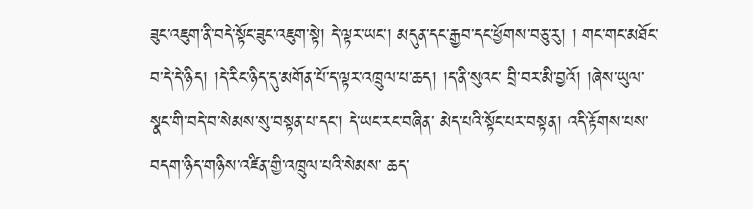ཟུང་འཇུག་ནི་བདེ་སྟོང་ཟུང་འཇུག་སྟེ། དེ་ལྟར་ཡང་། མདུན་དང་རྒྱབ་དང་ཕྱོགས་བཅུ་རུ། ། གང་གང་མཐོང་བ་དེ་དེ་ཉིད། །དེ་རིང་ཉིད་དུ་མགོན་པོ་ད་ལྟར་འཁྲུལ་པ་ཆད། །ད་ནི་སུའང་ བྲི་བར་མི་བྱའོ། །ཞེས་ཡུལ་སྣང་གི་བདེ་བ་སེམས་སུ་བསྟན་པ་དང་། དེ་ཡང་རང་བཞིན་ མེད་པའི་སྟོང་པར་བསྟན། འདི་རྟོགས་པས་བདག་ཉིད་གཉིས་འཛིན་གྱི་འཁྲུལ་པའི་སེམས་ ཆད་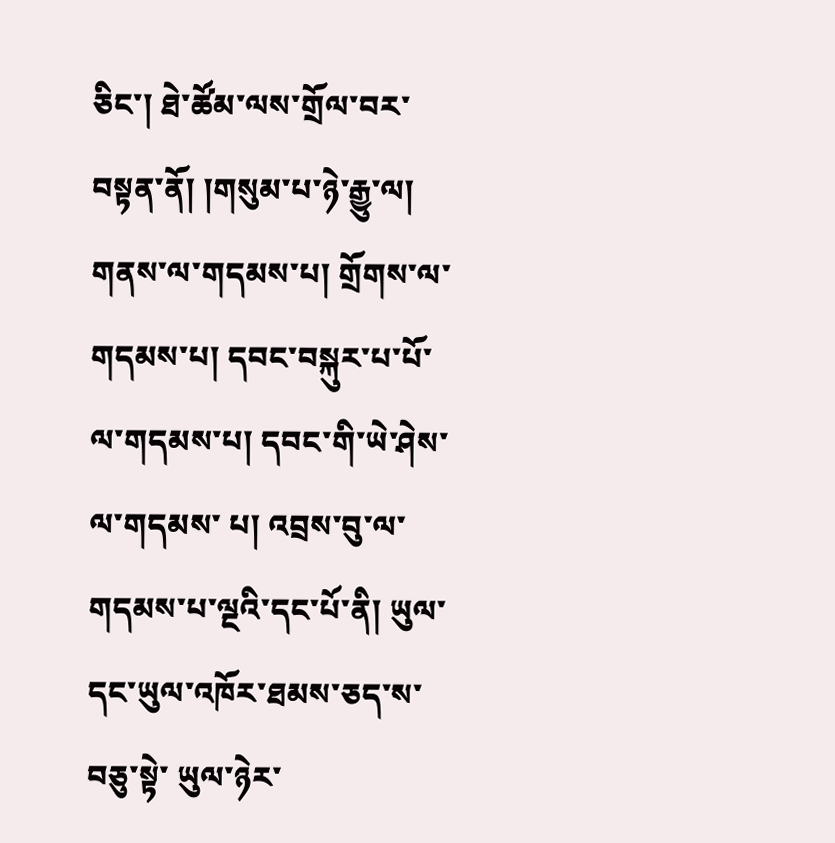ཅིང་། ཐེ་ཚོམ་ལས་གྲོལ་བར་བསྟན་ནོ། །གསུམ་པ་ཉེ་རྒྱུ་ལ། གནས་ལ་གདམས་པ། གྲོགས་ལ་གདམས་པ། དབང་བསྐུར་པ་པོ་ལ་གདམས་པ། དབང་གི་ཡེ་ཤེས་ལ་གདམས་ པ། འབྲས་བུ་ལ་གདམས་པ་ལྔའི་དང་པོ་ནི། ཡུལ་དང་ཡུལ་འཁོར་ཐམས་ཅད་ས་བཅུ་སྟེ་ ཡུལ་ཉེར་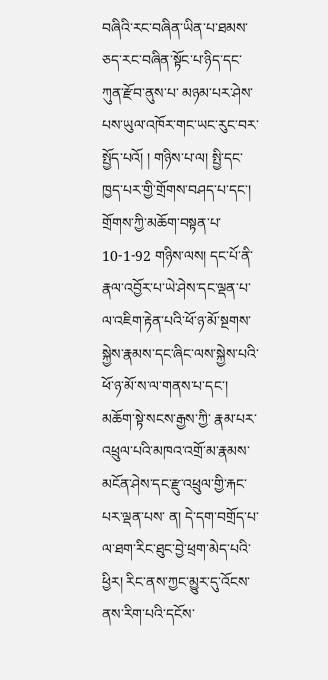བཞིའི་རང་བཞིན་ཡིན་པ་ཐམས་ཅད་རང་བཞིན་སྟོང་པ་ཉིད་དང་ཀུན་རྫོབ་ནུས་པ་ མཉམ་པར་ཤེས་པས་ཡུལ་འཁོར་གང་ཡང་རུང་བར་སྤྱོད་པའོ། ། གཉིས་པ་ལ། སྤྱི་དང་ཁྱད་པར་གྱི་གྲོགས་བཤད་པ་དང་། གྲོགས་ཀྱི་མཆོག་བསྟན་པ་ 10-1-92 གཉིས་ལས། དང་པོ་ནི་རྣལ་འབྱོར་པ་ཡེ་ཤེས་དང་ལྡན་པ་ལ་འཇིག་རྟེན་པའི་ཕོ་ཉ་མོ་སྔགས་ སྐྱེས་རྣམས་དང་ཞིང་ལས་སྐྱེས་པའི་ཕོ་ཉ་མོ་ས་ལ་གནས་པ་དང་། མཆོག་སྟེ་སངས་རྒྱས་ཀྱི་ རྣམ་པར་འཕྲུལ་པའི་མཁའ་འགྲོ་མ་རྣམས་མངོན་ཤེས་དང་རྫུ་འཕྲུལ་གྱི་རྐང་པར་ལྡན་པས་ ན། དེ་དག་བགྲོད་པ་ལ་ཐག་རིང་ཐུང་བྱེ་ཕྲག་མེད་པའི་ཕྱིར། རིང་ནས་ཀྱང་མྱུར་དུ་འོངས་ ནས་རིག་པའི་དངོས་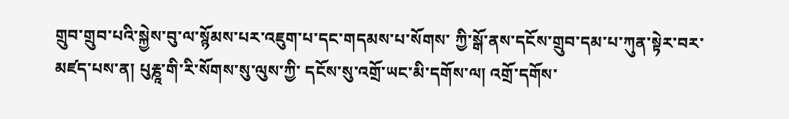གྲུབ་གྲུབ་པའི་སྐྱེས་བུ་ལ་སྙོམས་པར་འཇུག་པ་དང་གདམས་པ་སོགས་ ཀྱི་སྒོ་ནས་དངོས་གྲུབ་དམ་པ་ཀུན་སྟེར་བར་མཛད་པས་ན། པུརྞཱ་གི་རི་སོགས་སུ་ལུས་ཀྱི་ དངོས་སུ་འགྲོ་ཡང་མི་དགོས་ལ། འགྲོ་དགོས་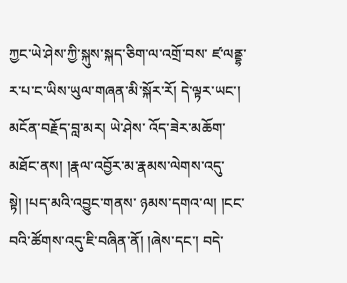ཀྱང་ཡེ་ཤེས་ཀྱི་སྐུས་སྐད་ཅིག་ལ་འགྲོ་བས་ ཛ་ལནྡྷ་ར་པ་ང་ཡིས་ཡུལ་གཞན་མི་སྐོར་རོ། དེ་ལྟར་ཡང་། མངོན་བརྗོད་བླ་མར། ཡེ་ཤེས་ འོད་ཟེར་མཆོག་མཐོང་ནས། །རྣལ་འབྱོར་མ་རྣམས་ལེགས་འདུ་སྟེ། །པད་མའི་འབྱུང་གནས་ ཉམས་དགའ་ལ། །ངང་བའི་ཚོགས་འདུ་ཇི་བཞིན་ནོ། །ཞེས་དང་། བདེ་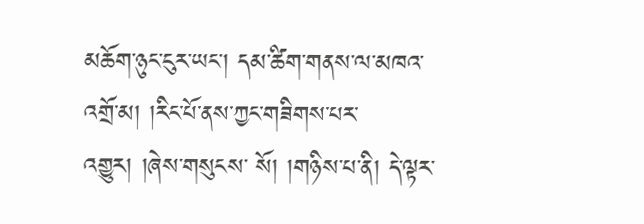མཆོག་ཉུང་ངུར་ཡང་། དམ་ཚིག་གནས་ལ་མཁའ་འགྲོ་མ། །རིང་པོ་ནས་ཀྱང་གཟིགས་པར་འགྱུར། །ཞེས་གསུངས་ སོ། །གཉིས་པ་ནི། དེ་ལྟར་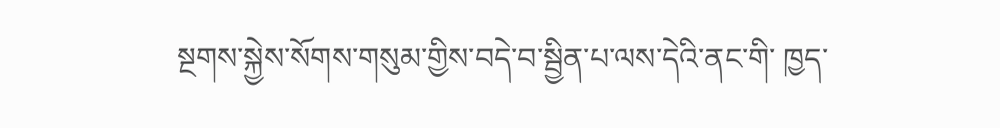སྔགས་སྐྱེས་སོགས་གསུམ་གྱིས་བདེ་བ་སྦྱིན་པ་ལས་དེའི་ནང་གི་ ཁྱད་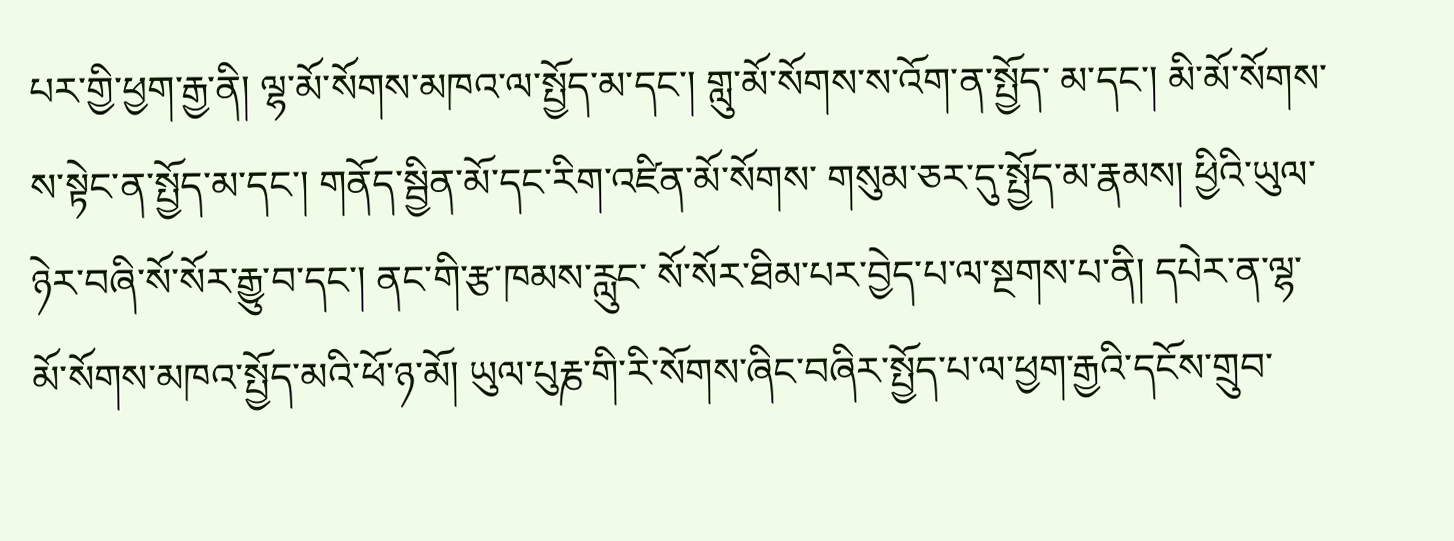པར་གྱི་ཕྱག་རྒྱ་ནི། ལྷ་མོ་སོགས་མཁའ་ལ་སྤྱོད་མ་དང་། གླུ་མོ་སོགས་ས་འོག་ན་སྤྱོད་ མ་དང་། མི་མོ་སོགས་ས་སྟེང་ན་སྤྱོད་མ་དང་། གནོད་སྦྱིན་མོ་དང་རིག་འཛིན་མོ་སོགས་ གསུམ་ཅར་དུ་སྤྱོད་མ་རྣམས། ཕྱིའི་ཡུལ་ཉེར་བཞི་སོ་སོར་རྒྱུ་བ་དང་། ནང་གི་རྩ་ཁམས་རླུང་ སོ་སོར་ཐིམ་པར་བྱེད་པ་ལ་སྔགས་པ་ནི། དཔེར་ན་ལྷ་མོ་སོགས་མཁའ་སྤྱོད་མའི་ཕོ་ཉ་མོ། ཡུལ་པུརྞ་གི་རི་སོགས་ཞིང་བཞིར་སྤྱོད་པ་ལ་ཕྱག་རྒྱའི་དངོས་གྲུབ་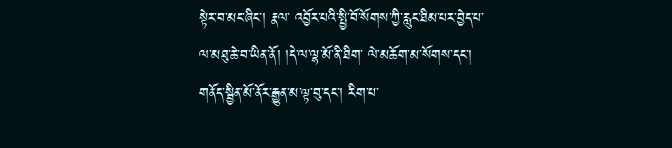སྟེར་བ་མང་ཞིང་། རྣལ་ འབྱོར་པའི་སྤྱི་བོ་སོགས་ཀྱི་རླུང་ཐིམ་པར་བྱེད་པ་ལ་མཐུ་ཆེ་བ་ཡིན་ནོ། །དེ་ལ་ལྷ་མོ་ནི་ཐིག་ ལེ་མཆོག་མ་སོགས་དང་། གནོད་སྦྱིན་མོ་ནོར་རྒྱུན་མ་ལྟ་བུ་དང་། རིག་པ་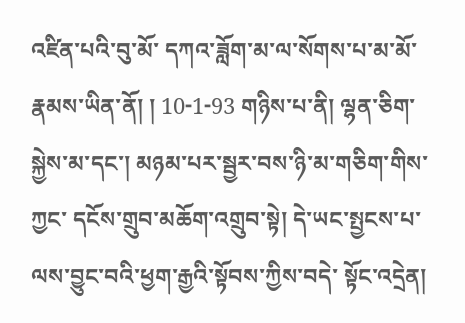འཛིན་པའི་བུ་མོ་ དཀའ་ཟློག་མ་ལ་སོགས་པ་མ་མོ་རྣམས་ཡིན་ནོ། ། 10-1-93 གཉིས་པ་ནི། ལྷན་ཅིག་སྐྱེས་མ་དང་། མཉམ་པར་སྦྱར་བས་ཉི་མ་གཅིག་གིས་ཀྱང་ དངོས་གྲུབ་མཆོག་འགྲུབ་སྟེ། དེ་ཡང་སྤྱངས་པ་ལས་བྱུང་བའི་ཕྱག་རྒྱའི་སྟོབས་ཀྱིས་བདེ་ སྟོང་འདྲེན།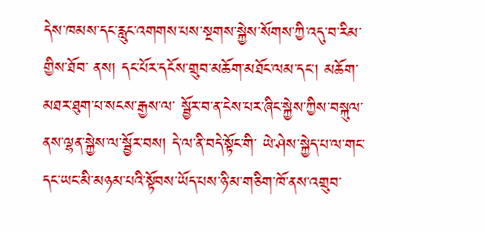དེས་ཁམས་དང་རླུང་འགགས་པས་སྔགས་སྐྱེས་སོགས་ཀྱི་འདུ་བ་རིམ་གྱིས་ཐོབ་ ནས། དང་པོར་དངོས་གྲུབ་མཆོག་མཐོང་ལམ་དང་། མཆོག་མཐར་ཐུག་པ་སངས་རྒྱས་ལ་ སྦྱོར་བ་ན་ངེས་པར་ཞིང་སྐྱེས་ཀྱིས་བསྐུལ་ནས་ལྷན་སྐྱེས་ལ་སྦྱོར་བས། དེ་ལ་ནི་བདེ་སྟོང་གི་ ཡེ་ཤེས་སྐྱེད་པ་ལ་གང་དང་ཡང་མི་མཉམ་པའི་སྟོབས་ཡོད་པས་ཉི་མ་གཅིག་ཁོ་ནས་འགྲུབ་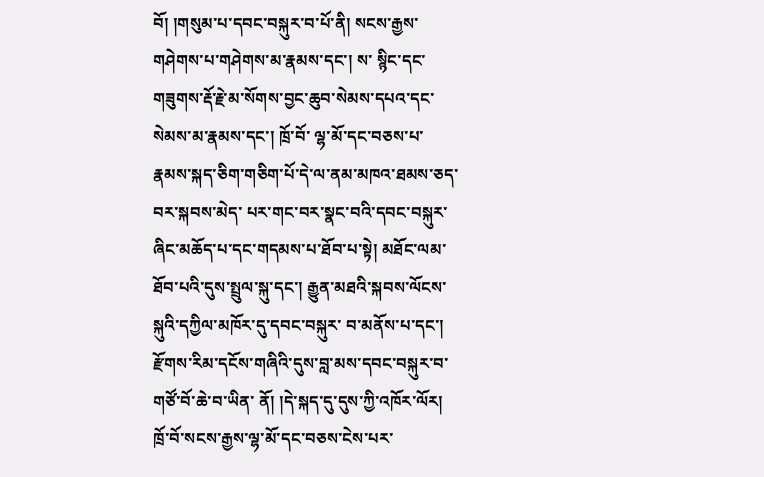བོ། །གསུམ་པ་དབང་བསྐུར་བ་པོ་ནི། སངས་རྒྱས་གཤེགས་པ་གཤེགས་མ་རྣམས་དང་། ས་ སྙིང་དང་གཟུགས་རྡོ་རྗེ་མ་སོགས་བྱང་ཆུབ་སེམས་དཔའ་དང་སེམས་མ་རྣམས་དང་། ཁྲོ་བོ་ ལྷ་མོ་དང་བཅས་པ་རྣམས་སྐད་ཅིག་གཅིག་པོ་དེ་ལ་ནམ་མཁའ་ཐམས་ཅད་བར་སྐབས་མེད་ པར་གང་བར་སྣང་བའི་དབང་བསྐུར་ཞིང་མཆོད་པ་དང་གདམས་པ་ཐོབ་པ་སྟེ། མཐོང་ལམ་ ཐོབ་པའི་དུས་སྤྲུལ་སྐུ་དང་། རྒྱུན་མཐའི་སྐབས་ལོངས་སྐུའི་དཀྱིལ་མཁོར་དུ་དབང་བསྐུར་ བ་མནོས་པ་དང་། རྫོགས་རིམ་དངོས་གཞིའི་དུས་བླ་མས་དབང་བསྐུར་བ་གཙོ་བོ་ཆེ་བ་ཡིན་ ནོ། །དེ་སྐད་དུ་དུས་ཀྱི་འཁོར་ལོར། ཁྲོ་བོ་སངས་རྒྱས་ལྷ་མོ་དང་བཅས་ངེས་པར་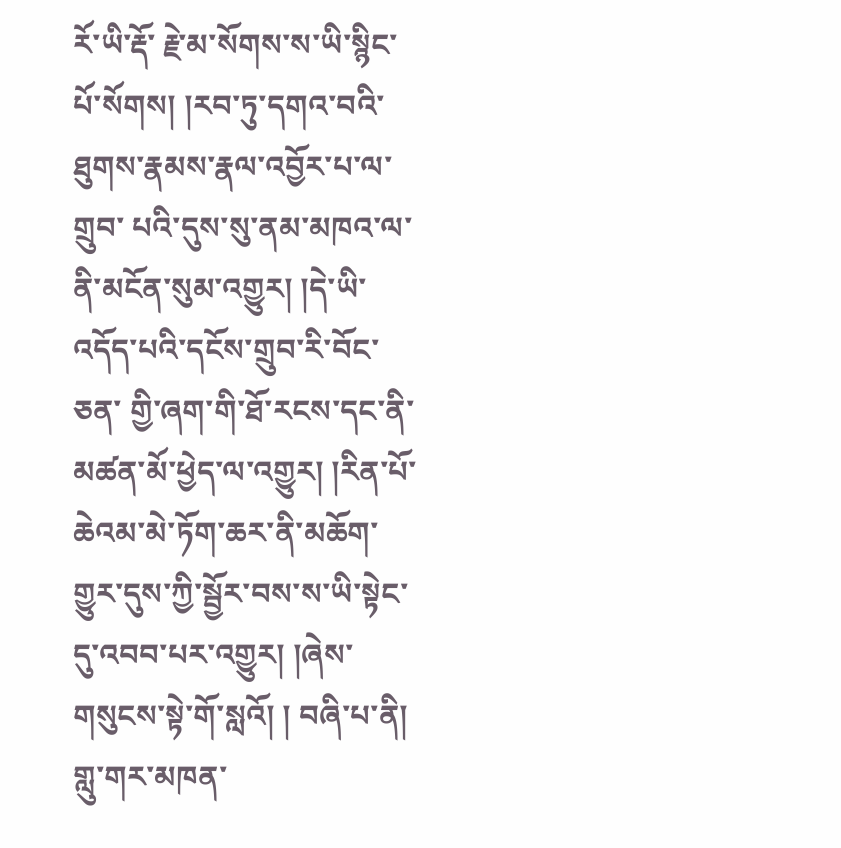རོ་ཡི་རྡོ་ རྗེ་མ་སོགས་ས་ཡི་སྙིང་པོ་སོགས། །རབ་ཏུ་དགའ་བའི་ཐུགས་རྣམས་རྣལ་འབྱོར་པ་ལ་གྲུབ་ པའི་དུས་སུ་ནམ་མཁའ་ལ་ནི་མངོན་སུམ་འགྱུར། །དེ་ཡི་འདོད་པའི་དངོས་གྲུབ་རི་བོང་ཅན་ གྱི་ཞག་གི་ཐོ་རངས་དང་ནི་མཚན་མོ་ཕྱེད་ལ་འགྱུར། །རིན་པོ་ཆེའམ་མེ་ཏོག་ཆར་ནི་མཆོག་ གྱུར་དུས་ཀྱི་སྦྱོར་བས་ས་ཡི་སྟེང་དུ་འབབ་པར་འགྱུར། །ཞེས་གསུངས་སྟེ་གོ་སླའོ། ། བཞི་པ་ནི། གླུ་གར་མཁན་